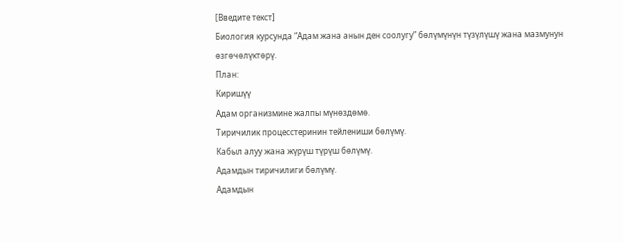[Введите текст]
Биология курсунда “Адам жана анын ден соолугу” бөлүмүнүн түзүлүшү жана мазмунун өзгөчөлүктөрү.
План:
Киришүү
Адам организмине жалпы мүнөздөмө.
Тиричилик процесстеринин тейлениши бөлүмү.
Кабыл алуу жана жүрүш түрүш бөлүмү.
Адамдын тиричилиги бөлүмү.
Адамдын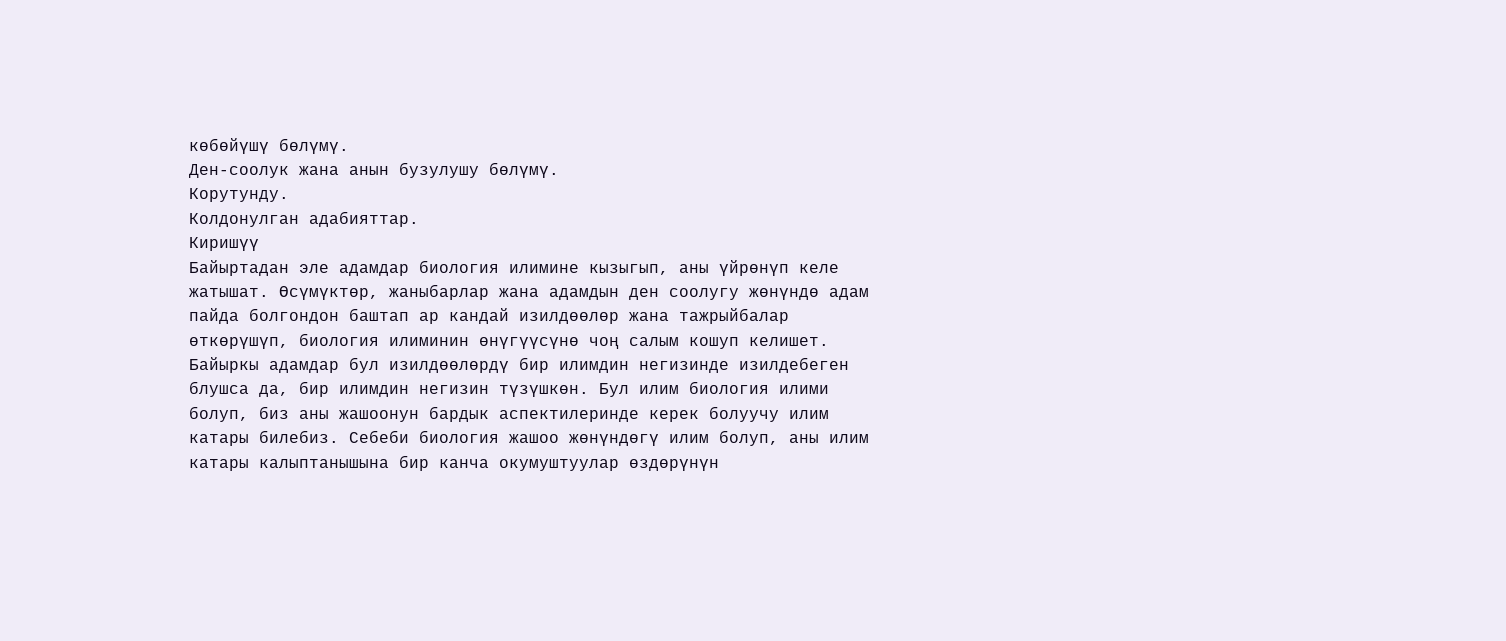көбөйүшү бөлүмү.
Ден-соолук жана анын бузулушу бөлүмү.
Корутунду.
Колдонулган адабияттар.
Киришүү
Байыртадан эле адамдар биология илимине кызыгып, аны үйрөнүп келе жатышат. Өсүмүктөр, жаныбарлар жана адамдын ден соолугу жөнүндө адам пайда болгондон баштап ар кандай изилдөөлөр жана тажрыйбалар өткөрүшүп, биология илиминин өнүгүүсүнө чоң салым кошуп келишет. Байыркы адамдар бул изилдөөлөрдү бир илимдин негизинде изилдебеген блушса да, бир илимдин негизин түзүшкөн. Бул илим биология илими болуп, биз аны жашоонун бардык аспектилеринде керек болуучу илим катары билебиз. Себеби биология жашоо жөнүндөгү илим болуп, аны илим катары калыптанышына бир канча окумуштуулар өздөрүнүн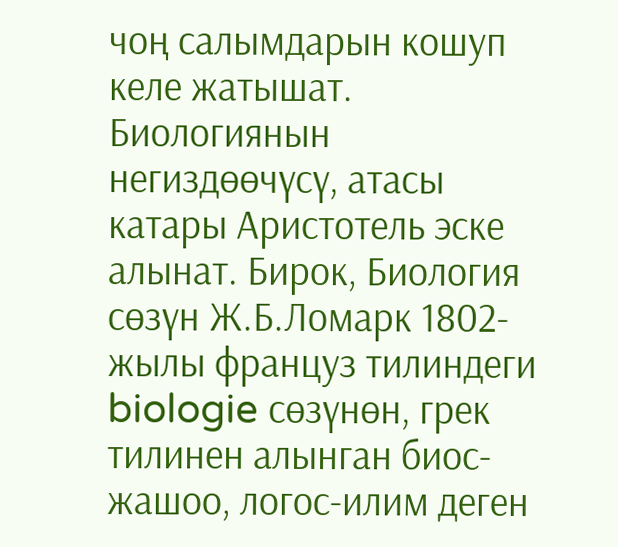чоң салымдарын кошуп келе жатышат. Биологиянын негиздөөчүсү, атасы катары Аристотель эске алынат. Бирок, Биология сөзүн Ж.Б.Ломарк 1802-жылы француз тилиндеги biologie сөзүнөн, грек тилинен алынган биос-жашоо, логос-илим деген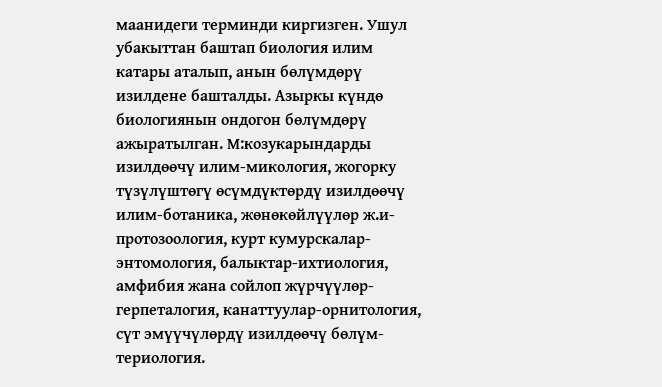маанидеги терминди киргизген. Ушул убакыттан баштап биология илим катары аталып, анын бөлүмдөрү изилдене башталды. Азыркы күндө биологиянын ондогон бөлүмдөрү ажыратылган. М:козукарындарды изилдөөчү илим-микология, жогорку түзүлүштөгү өсүмдүктөрдү изилдөөчү илим-ботаника, жөнөкөйлүүлөр ж.и-протозоология, курт кумурскалар-энтомология, балыктар-ихтиология, амфибия жана сойлоп жүрчүүлөр-герпеталогия, канаттуулар-орнитология, сүт эмүүчүлөрдү изилдөөчү бөлүм-териология.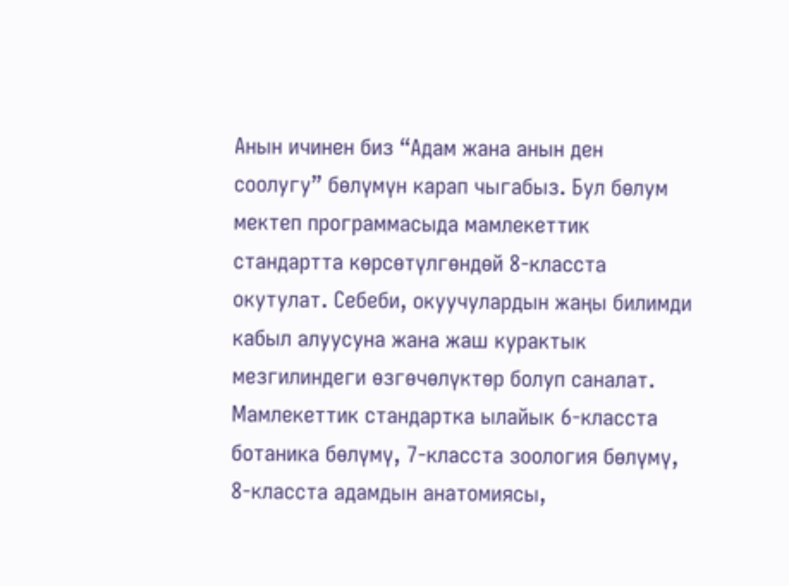Анын ичинен биз “Адам жана анын ден соолугу” бөлүмүн карап чыгабыз. Бул бөлум мектеп программасыда мамлекеттик стандартта көрсөтүлгөндөй 8-класста окутулат. Себеби, окуучулардын жаңы билимди кабыл алуусуна жана жаш курактык мезгилиндеги өзгөчөлүктөр болуп саналат. Мамлекеттик стандартка ылайык 6-класста ботаника бөлүмү, 7-класста зоология бөлүмү, 8-класста адамдын анатомиясы,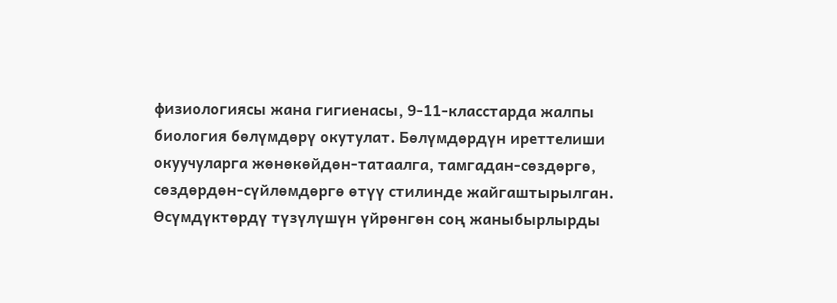физиологиясы жана гигиенасы, 9-11-класстарда жалпы биология бөлүмдөрү окутулат. Бөлүмдөрдүн иреттелиши окуучуларга жөнөкөйдөн-татаалга, тамгадан-сөздөргө, сөздөрдөн-сүйлөмдөргө өтүү стилинде жайгаштырылган. Өсүмдүктөрдү түзүлүшүн үйрөнгөн соң жаныбырлырды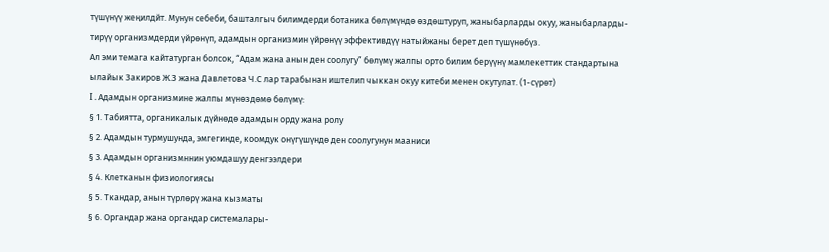түшүнүү жеңилдйт. Мунун себеби, башталгыч билимдерди ботаника бөлүмүндө өздөштуруп, жаныбарларды окуу, жаныбарларды-тирүү организмдерди үйрөнүп, адамдын организмин үйрөнүү эффективдүү натыйжаны берет деп түшүнөбүз.
Ал эми темага кайтатурган болсок, “Адам жана анын ден соолугу” бөлүмү жалпы орто билим берүүнү мамлекеттик стандартына ылайык Закиров Ж.З жана Давлетова Ч.С лар тарабынан иштелип чыккан окуу китеби менен окутулат. (1-сүрөт)
I . Адамдын организмине жалпы мүнөздөмө бөлүмү:
§ 1. Табиятта, органикалык дүйнөдө адамдын орду жана ролу
§ 2. Адамдын турмушунда, эмгегинде, коомдук онүгүшүндө ден соолугунун мааниси
§ 3. Адамдын организмннин уюмдашуу денгээлдери
§ 4. Клетканын физиологиясы
§ 5. Ткандар, анын түрлөрү жана кызматы
§ 6. Органдар жана органдар системалары-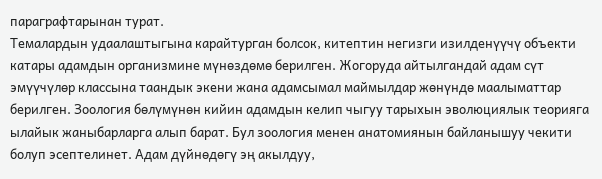параграфтарынан турат.
Темалардын удаалаштыгына карайтурган болсок, китептин негизги изилденүүчү объекти катары адамдын организмине мүнөздөмө берилген. Жогоруда айтылгандай адам сүт эмүүчүлөр классына таандык экени жана адамсымал маймылдар жөнүндө маалыматтар берилген. Зоология бөлүмүнөн кийин адамдын келип чыгуу тарыхын эволюциялык теорияга ылайык жаныбарларга алып барат. Бул зоология менен анатомиянын байланышуу чекити болуп эсептелинет. Адам дүйнөдөгү эң акылдуу,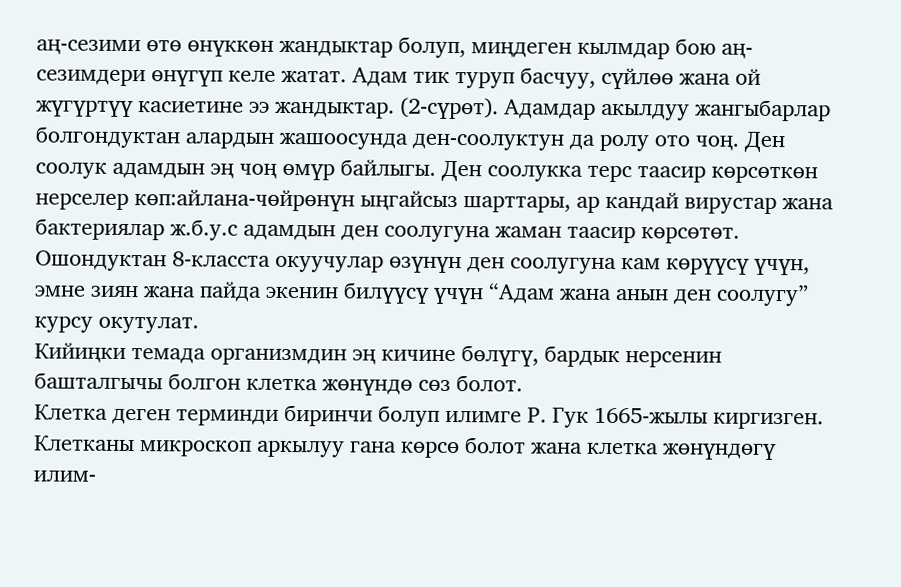аң-сезими өтө өнүккөн жандыктар болуп, миңдеген кылмдар бою аң-сезимдери өнүгүп келе жатат. Адам тик туруп басчуу, сүйлөө жана ой жүгүртүү касиетине ээ жандыктар. (2-сүрөт). Адамдар акылдуу жангыбарлар болгондуктан алардын жашоосунда ден-соолуктун да ролу ото чоң. Ден соолук адамдын эң чоң өмүр байлыгы. Ден соолукка терс таасир көрсөткөн нерселер көп:айлана-чөйрөнүн ыңгайсыз шарттары, ар кандай вирустар жана бактериялар ж.б.у.с адамдын ден соолугуна жаман таасир көрсөтөт. Ошондуктан 8-класста окуучулар өзүнүн ден соолугуна кам көрүүсү үчүн, эмне зиян жана пайда экенин билүүсү үчүн “Адам жана анын ден соолугу” курсу окутулат.
Кийиңки темада организмдин эң кичине бөлүгү, бардык нерсенин башталгычы болгон клетка жөнүндө сөз болот.
Клетка деген терминди биринчи болуп илимге Р. Гук 1665-жылы киргизген. Клетканы микроскоп аркылуу гана көрсө болот жана клетка жөнүндөгү илим-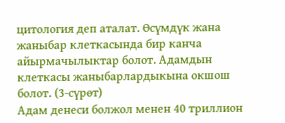цитология деп аталат. Өсүмдүк жана жаныбар клеткасында бир канча айырмачылыктар болот. Адамдын клеткасы жаныбарлардыкына окшош болот. (3-сүрөт)
Адам денеси болжол менен 40 триллион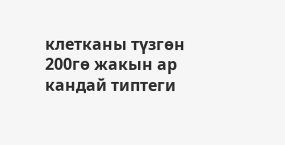клетканы түзгөн 200гө жакын ар кандай типтеги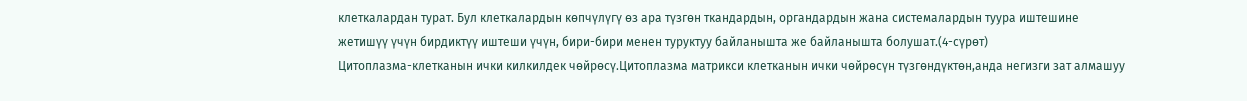клеткалардан турат. Бул клеткалардын көпчүлүгү өз ара түзгөн ткандардын, органдардын жана системалардын туура иштешине жетишүү үчүн бирдиктүү иштеши үчүн, бири-бири менен туруктуу байланышта же байланышта болушат.(4-сүрөт)
Цитоплазма-клетканын ички килкилдек чөйрөсү.Цитоплазма матрикси клетканын ички чөйрөсүн түзгөндүктөн,анда негизги зат алмашуу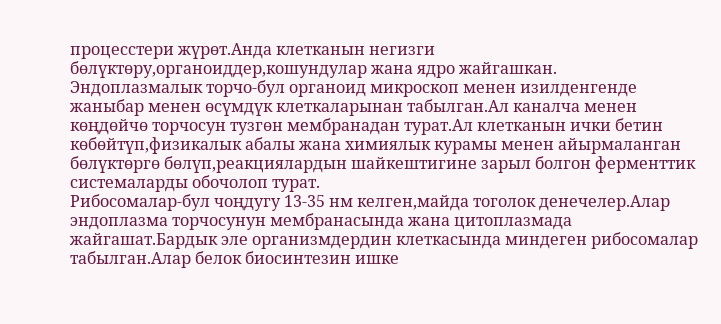процесстери жүрөт.Анда клетканын негизги бөлүктөру,органоиддер,кошундулар жана ядро жайгашкан.
Эндоплазмалык торчо-бул органоид микроскоп менен изилденгенде жаныбар менен өсүмдүк клеткаларынан табылган.Ал каналча менен көңдөйчө торчосун тузгөн мембранадан турат.Ал клетканын ички бетин көбөйтүп,физикалык абалы жана химиялык курамы менен айырмаланган бөлүктөргө бөлүп,реакциялардын шайкештигине зарыл болгон ферменттик системаларды обочолоп турат.
Рибосомалар-бул чоңдугу 13-35 нм келген,майда тоголок денечелер.Алар эндоплазма торчосунун мембранасында жана цитоплазмада жайгашат.Бардык эле организмдердин клеткасында миндеген рибосомалар табылган.Алар белок биосинтезин ишке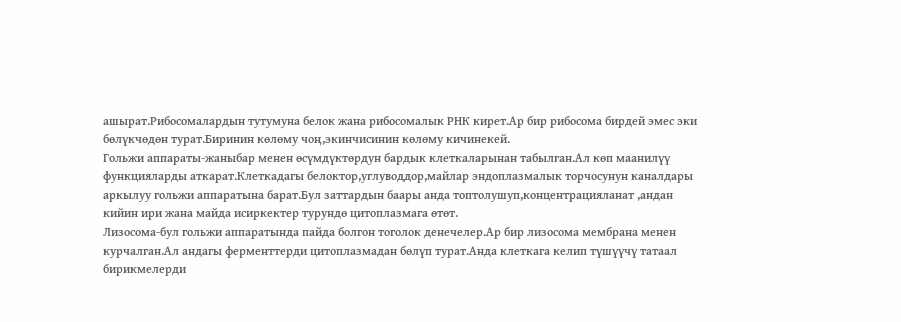ашырат.Рибосомалардын тутумуна белок жана рибосомалык РНК кирет.Ар бир рибосома бирдей эмес эки бөлүкчөдөн турат.Биринин көлөму чоң,экинчисинин көлөму кичинекей.
Гольжи аппараты-жаныбар менен өсүмдүктөрдун бардык клеткаларынан табылган.Ал көп маанилүү функцияларды аткарат.Клеткадагы белоктор,углуводдор,майлар эндоплазмалык торчосунун каналдары аркылуу гольжи аппаратына барат.Бул заттардын баары анда топтолушуп,концентрацияланат ,андан кийин ири жана майда исиркектер турундө цитоплазмага өтөт.
Лизосома-бул гольжи аппаратында пайда болгон тоголок денечелер.Ар бир лизосома мембрана менен курчалган.Ал андагы ферменттерди цитоплазмадан бөлүп турат.Анда клеткага келип түшүүчү татаал бирикмелерди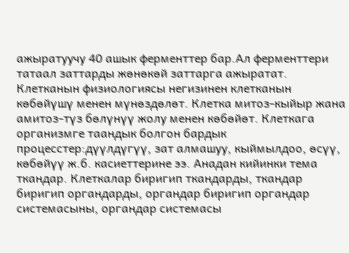ажыратуучу 40 ашык ферменттер бар.Ал ферменттери татаал заттарды жөнөкөй заттарга ажыратат.
Клетканын физиологиясы негизинен клетканын көбөйүшү менен мүнөздөлөт. Клетка митоз-кыйыр жана амитоз-түз бөлүнүү жолу менен көбөйөт. Клеткага организмге таандык болгон бардык процесстер:дүүлдүгүү, зат алмашуу, кыймылдоо, өсүү, көбөйүү ж.б. касиеттерине ээ. Анадан кийинки тема ткандар. Клеткалар биригип ткандарды, ткандар биригип органдарды, органдар биригип органдар системасыны, органдар системасы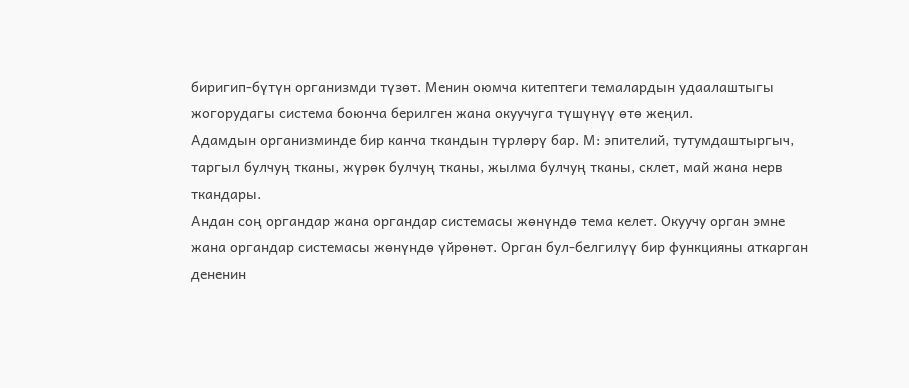биригип-бүтүн организмди түзөт. Менин оюмча китептеги темалардын удаалаштыгы жогорудагы система боюнча берилген жана окуучуга түшүнүү өтө жеңил.
Адамдын организминде бир канча ткандын түрлөрү бар. М: эпителий, тутумдаштыргыч, таргыл булчуң тканы, жүрөк булчуң тканы, жылма булчуң тканы, склет, май жана нерв ткандары.
Андан соң органдар жана органдар системасы жөнүндө тема келет. Окуучу орган эмне жана органдар системасы жөнүндө үйрөнөт. Орган бул-белгилүү бир функцияны аткарган дененин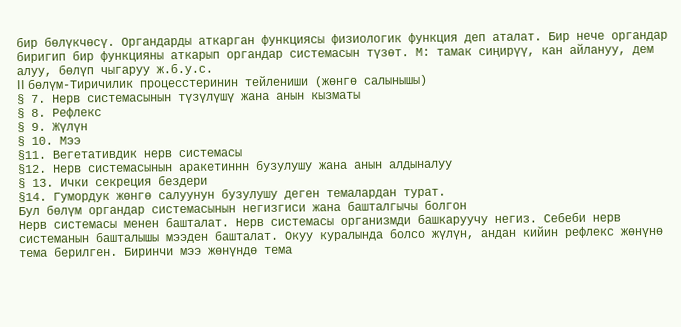бир бөлүкчөсү. Органдарды аткарган функциясы физиологик функция деп аталат. Бир нече органдар биригип бир функцияны аткарып органдар системасын түзөт. М: тамак сиңирүү, кан айлануу, дем алуу, бөлүп чыгаруу ж.б.у.с.
II бөлүм-Тиричилик процесстеринин тейлениши (жөнгө салынышы)
§ 7. Нерв системасынын түзүлүшү жана анын кызматы
§ 8. Рефлекс
§ 9. Жүлүн
§ 10. Мээ
§11. Вегетативдик нерв системасы
§12. Нерв системасынын аракетиннн бузулушу жана анын алдыналуу
§ 13. Ички секреция бездери
§14. Гумордук жөнгө салуунун бузулушу деген темалардан турат.
Бул бөлүм органдар системасынын негизгиси жана башталгычы болгон
Нерв системасы менен башталат. Нерв системасы организмди башкаруучу негиз. Себеби нерв системанын башталышы мээден башталат. Окуу куралында болсо жүлүн, андан кийин рефлекс жөнүнө тема берилген. Биринчи мээ жөнүндө тема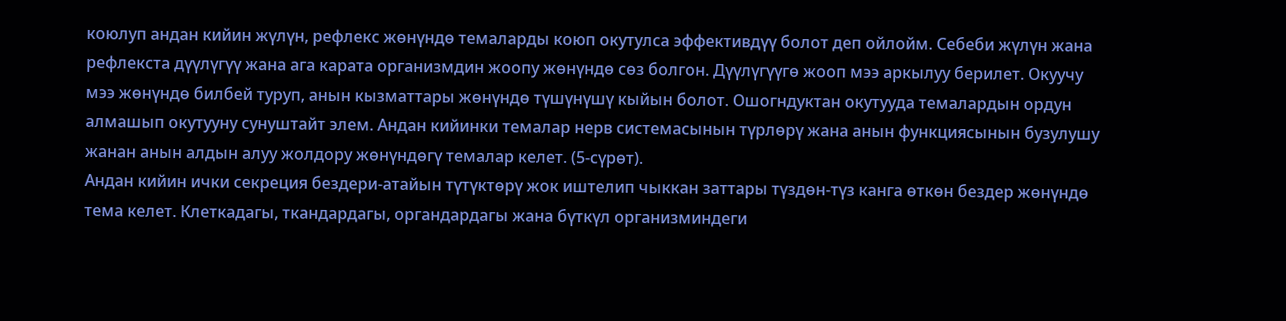коюлуп андан кийин жүлүн, рефлекс жөнүндө темаларды коюп окутулса эффективдүү болот деп ойлойм. Себеби жүлүн жана рефлекста дүүлүгүү жана ага карата организмдин жоопу жөнүндө сөз болгон. Дүүлүгүүгө жооп мээ аркылуу берилет. Окуучу мээ жөнүндө билбей туруп, анын кызматтары жөнүндө түшүнүшү кыйын болот. Ошогндуктан окутууда темалардын ордун алмашып окутууну сунуштайт элем. Андан кийинки темалар нерв системасынын түрлөрү жана анын функциясынын бузулушу жанан анын алдын алуу жолдору жөнүндөгү темалар келет. (5-сүрөт).
Андан кийин ички секреция бездери-атайын түтүктөрү жок иштелип чыккан заттары түздөн-түз канга өткөн бездер жөнүндө тема келет. Клеткадагы, ткандардагы, органдардагы жана бүткүл организминдеги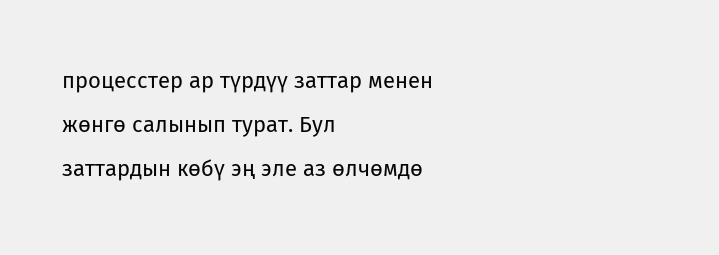процесстер ар түрдүү заттар менен жөнгө салынып турат. Бул заттардын көбү эң эле аз өлчөмдө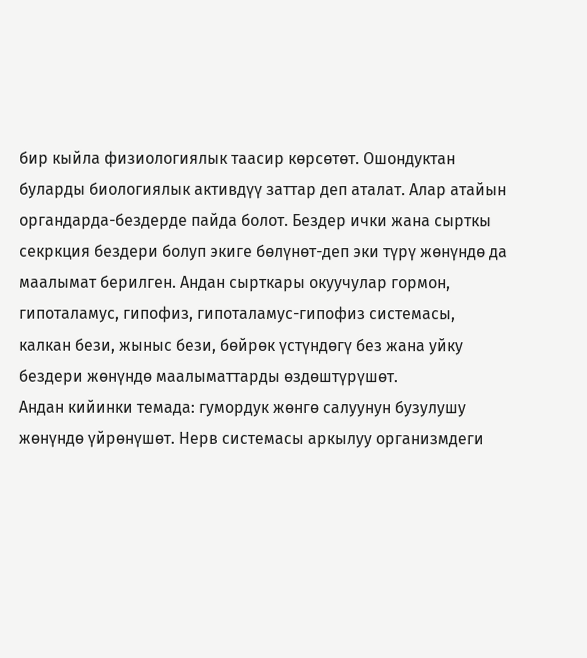бир кыйла физиологиялык таасир көрсөтөт. Ошондуктан буларды биологиялык активдүү заттар деп аталат. Алар атайын органдарда-бездерде пайда болот. Бездер ички жана сырткы секркция бездери болуп экиге бөлүнөт-деп эки түрү жөнүндө да маалымат берилген. Андан сырткары окуучулар гормон, гипоталамус, гипофиз, гипоталамус-гипофиз системасы, калкан бези, жыныс бези, бөйрөк үстүндөгү без жана уйку бездери жөнүндө маалыматтарды өздөштүрүшөт.
Андан кийинки темада: гумордук жөнгө салуунун бузулушу жөнүндө үйрөнүшөт. Нерв системасы аркылуу организмдеги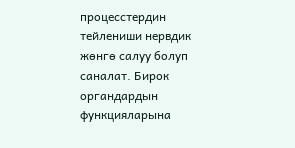процесстердин тейлениши нервдик жөнгө салуу болуп саналат. Бирок органдардын функцияларына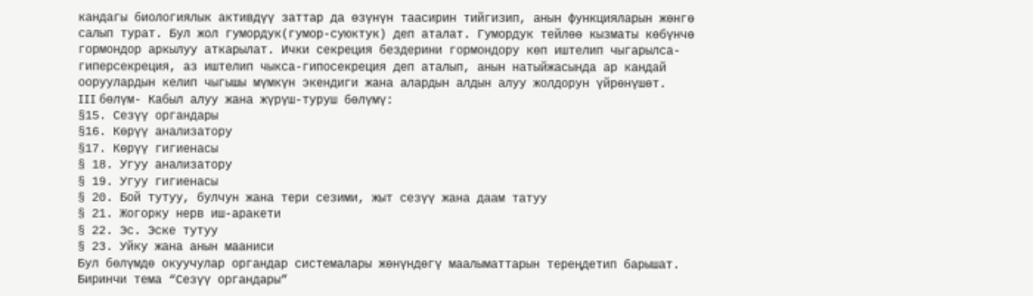кандагы биологиялык активдүү заттар да өзүнүн таасирин тийгизип, анын функцияларын жөнгө салып турат. Бул жол гумордук(гумор-суюктук) деп аталат. Гумордук тейлөө кызматы көбүнчө гормондор аркылуу аткарылат. Ички секреция бездерини гормондору көп иштелип чыгарылса-гиперсекреция, аз иштелип чыкса-гипосекреция деп аталып, анын натыйжасында ар кандай ооруулардын келип чыгышы мүмкүн экендиги жана алардын алдын алуу жолдорун үйрөнүшөт.
III бөлүм- Кабыл алуу жана жүрүш-туруш бөлүмү:
§15. Сезүү органдары
§16. Көрүү анализатору
§17. Көрүү гигиенасы
§ 18. Угуу анализатору
§ 19. Угуу гигиенасы
§ 20. Бой тутуу, булчун жана тери сезими, жыт сезүү жана даам татуу
§ 21. Жогорку нерв иш-аракети
§ 22. Эс. Эске тутуу
§ 23. Уйку жана анын мааниси
Бул бөлүмдө окуучулар органдар системалары жөнүндөгү маалыматтарын тереңдетип барышат. Биринчи тема “Сезүү органдары”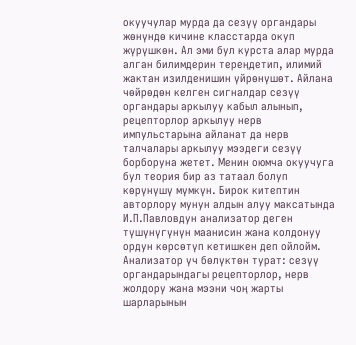окуучулар мурда да сезүү органдары жөнүндө кичине класстарда окуп жүрүшкөн. Ал эми бул курста алар мурда алган билимдерин тереңдетип, илимий жактан изилденишин үйрөнүшөт. Айлана чөйрөдөн келген сигналдар сезүү органдары аркылуу кабыл алынып, рецепторлор аркылуу нерв импульстарына айланат да нерв талчалары аркылуу мээдеги сезүү борборуна жетет. Менин оюмча окуучуга бул теория бир аз татаал болуп көрүнүшү мүмкүн. Бирок китептин авторлору мунун алдын алуу максатында И.П.Павловдун анализатор деген түшүнүгүнүн маанисин жана колдонуу ордун көрсөтүп кетишкен деп ойлойм. Анализатор үч бөлүктөн турат: сезүү органдарындагы рецепторлор, нерв жолдору жана мээни чоң жарты шарларынын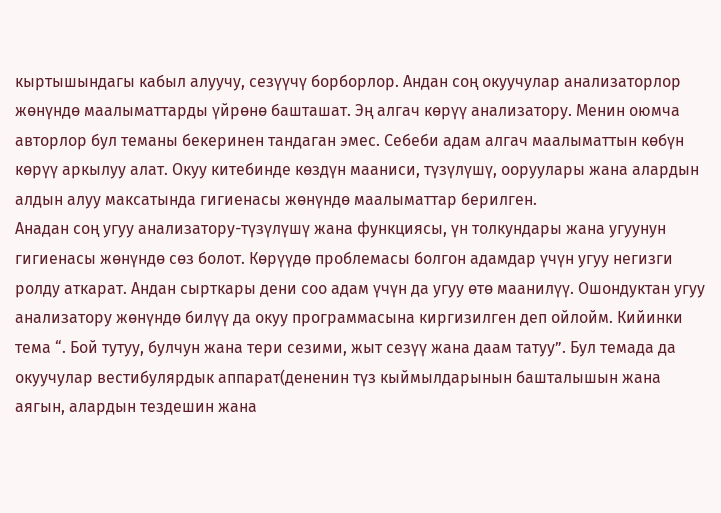кыртышындагы кабыл алуучу, сезүүчү борборлор. Андан соң окуучулар анализаторлор жөнүндө маалыматтарды үйрөнө башташат. Эң алгач көрүү анализатору. Менин оюмча авторлор бул теманы бекеринен тандаган эмес. Себеби адам алгач маалыматтын көбүн көрүү аркылуу алат. Окуу китебинде көздүн мааниси, түзүлүшү, ооруулары жана алардын алдын алуу максатында гигиенасы жөнүндө маалыматтар берилген.
Анадан соң угуу анализатору-түзүлүшү жана функциясы, үн толкундары жана угуунун гигиенасы жөнүндө сөз болот. Көрүүдө проблемасы болгон адамдар үчүн угуу негизги ролду аткарат. Андан сырткары дени соо адам үчүн да угуу өтө маанилүү. Ошондуктан угуу анализатору жөнүндө билүү да окуу программасына киргизилген деп ойлойм. Кийинки тема “. Бой тутуу, булчун жана тери сезими, жыт сезүү жана даам татуу”. Бул темада да окуучулар вестибулярдык аппарат(дененин түз кыймылдарынын башталышын жана аягын, алардын тездешин жана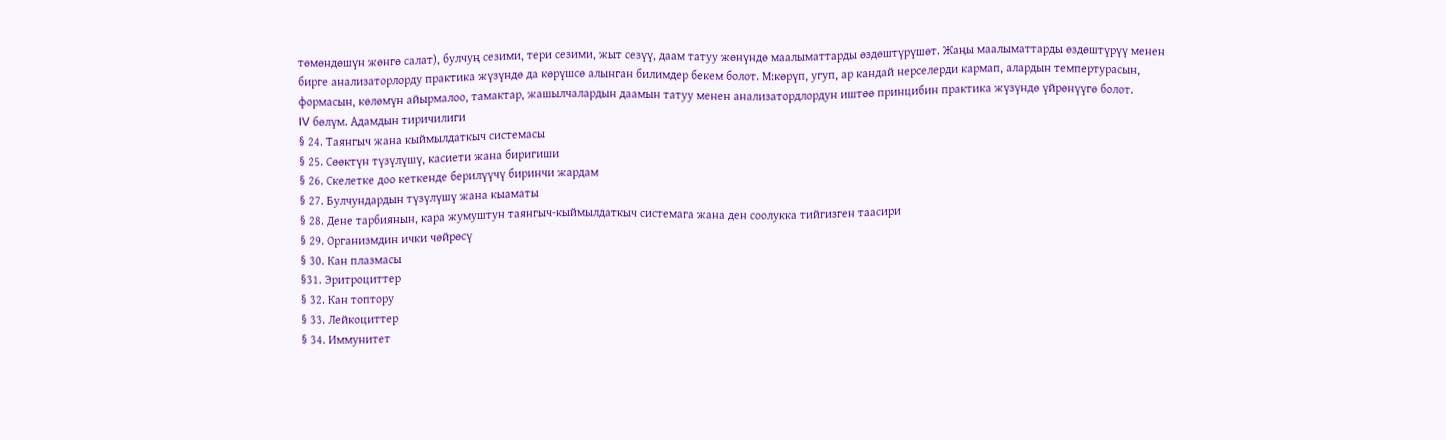төмөндөшүн жөнгө салат), булчуң сезими, тери сезими, жыт сезүү, даам татуу жөнүндө маалыматтарды өздөштүрүшөт. Жаңы маалыматтарды өздөштүрүү менен бирге анализаторлорду практика жүзүндө да көрүшсө алынган билимдер бекем болот. М:көрүп, угуп, ар кандай нерселерди кармап, алардын темпертурасын, формасын, көлөмүн айырмалоо, тамактар, жашылчалардын даамын татуу менен анализатордлордун иштөө принцибин практика жүзүндө үйрөнүүгө болот.
IV бөлүм. Адамдын тиричилиги
§ 24. Таянгыч жана кыймылдаткыч системасы
§ 25. Сөөктүн түзүлүшү, касиети жана биригиши
§ 26. Скелетке доо кеткенде берилүүчү биринчи жардам
§ 27. Булчундардын түзүлүшү жана кыаматы
§ 28. Дене тарбиянын, кара жумуштун таянгыч-кыймылдаткыч системага жана ден соолукка тийгизген таасири
§ 29. Организмдин ички чөйрөсү
§ 30. Кан плазмасы
§31. Эритроциттер
§ 32. Кан топтору
§ 33. Лейкоциттер
§ 34. Иммунитет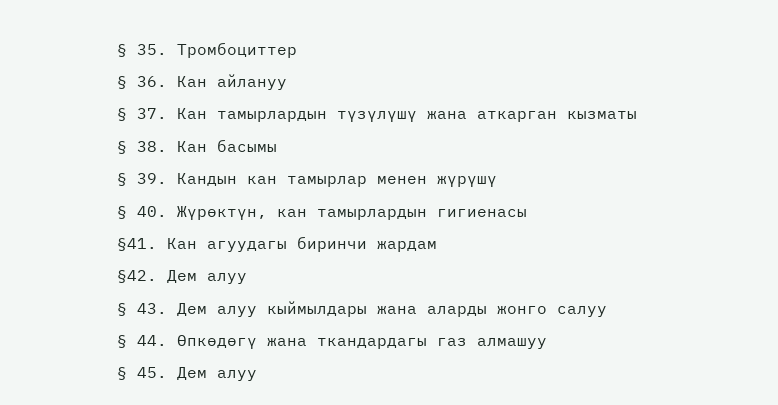§ 35. Тромбоциттер
§ 36. Кан айлануу
§ 37. Кан тамырлардын түзүлүшү жана аткарган кызматы
§ 38. Кан басымы
§ 39. Кандын кан тамырлар менен жүрүшү
§ 40. Жүрөктүн, кан тамырлардын гигиенасы
§41. Кан агуудагы биринчи жардам
§42. Дем алуу
§ 43. Дем алуу кыймылдары жана аларды жонго салуу
§ 44. Өпкөдөгү жана ткандардагы газ алмашуу
§ 45. Дем алуу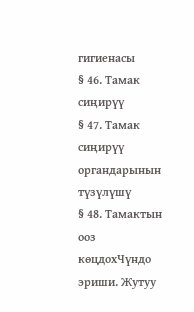гигиенасы
§ 46. Тамак сиңирүү
§ 47. Тамак сиңирүү органдарынын түзүлүшү
§ 48. Тамактын ооз көцдохЧүндо эриши. Жутуу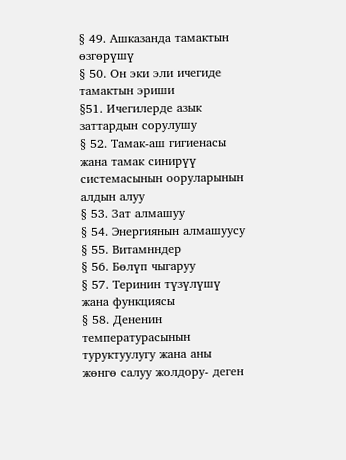§ 49. Ашказанда тамактын өзгөрүшү
§ 50. Он эки эли ичегиде тамактын эриши
§51. Ичегилерде азык заттардын сорулушу
§ 52. Тамак-аш гигиенасы жана тамак синирүү системасынын ооруларынын алдын алуу
§ 53. Зат алмашуу
§ 54. Энергиянын алмашуусу
§ 55. Витамнндер
§ 56. Бөлүп чыгаруу
§ 57. Теринин түзүлүшү жана функциясы
§ 58. Дененин температурасынын туруктуулугу жана аны жөнгө салуу жолдору- деген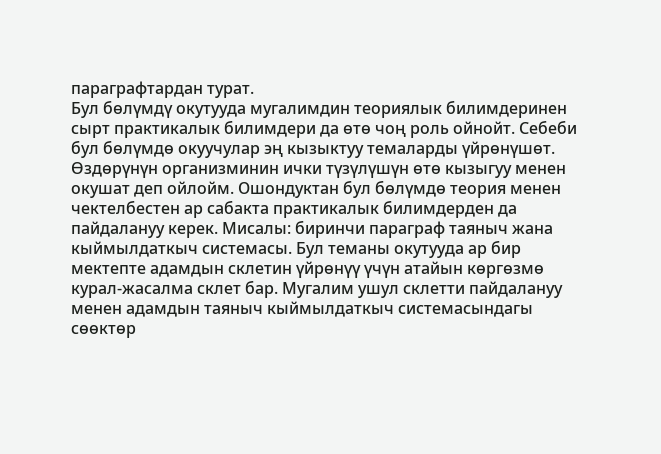параграфтардан турат.
Бул бөлүмдү окутууда мугалимдин теориялык билимдеринен сырт практикалык билимдери да өтө чоң роль ойнойт. Себеби бул бөлүмдө окуучулар эң кызыктуу темаларды үйрөнүшөт. Өздөрүнүн организминин ички түзүлүшүн өтө кызыгуу менен окушат деп ойлойм. Ошондуктан бул бөлүмдө теория менен чектелбестен ар сабакта практикалык билимдерден да пайдалануу керек. Мисалы: биринчи параграф таяныч жана кыймылдаткыч системасы. Бул теманы окутууда ар бир мектепте адамдын склетин үйрөнүү үчүн атайын көргөзмө курал-жасалма склет бар. Мугалим ушул склетти пайдалануу менен адамдын таяныч кыймылдаткыч системасындагы сөөктөр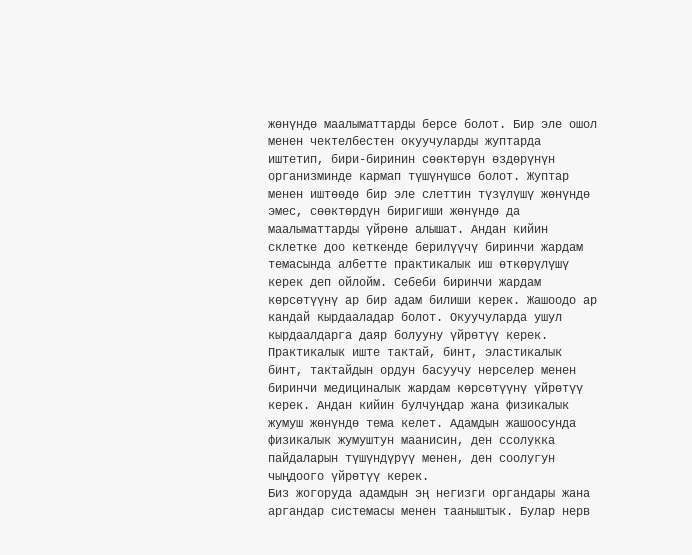жөнүндө маалыматтарды берсе болот. Бир эле ошол менен чектелбестен окуучуларды жуптарда иштетип, бири-биринин сөөктөрүн өздөрүнүн организминде кармап түшүнүшсө болот. Жуптар менен иштөөдө бир эле слеттин түзүлүшү жөнүндө эмес, сөөктөрдүн биригиши жөнүндө да маалыматтарды үйрөнө алышат. Андан кийин склетке доо кеткенде берилүүчү биринчи жардам темасында албетте практикалык иш өткөрүлүшү керек деп ойлойм. Себеби биринчи жардам көрсөтүүнү ар бир адам билиши керек. Жашоодо ар кандай кырдааладар болот. Окуучуларда ушул кырдаалдарга даяр болууну үйрөтүү керек. Практикалык иште тактай, бинт, эластикалык бинт, тактайдын ордун басуучу нерселер менен биринчи медициналык жардам көрсөтүүнү үйрөтүү керек. Андан кийин булчуңдар жана физикалык жумуш жөнүндө тема келет. Адамдын жашоосунда физикалык жумуштун маанисин, ден ссолукка пайдаларын түшүндүрүү менен, ден соолугун чыңдоого үйрөтүү керек.
Биз жогоруда адамдын эң негизги органдары жана аргандар системасы менен тааныштык. Булар нерв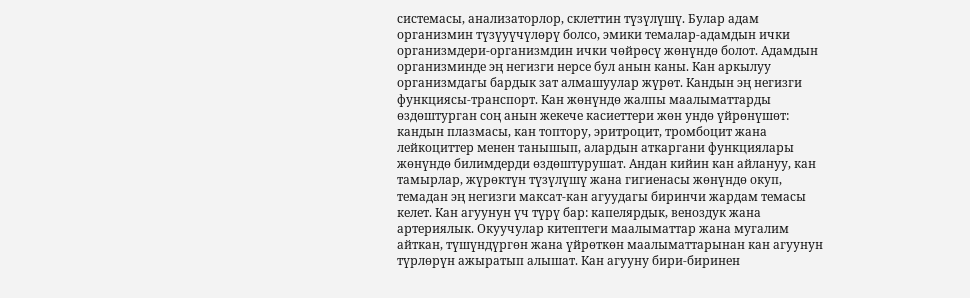системасы, анализаторлор, склеттин түзүлүшү. Булар адам организмин түзүуүчүлөрү болсо, эмики темалар-адамдын ички организмдери-организмдин ички чөйрөсү жөнүндө болот. Адамдын организминде эң негизги нерсе бул анын каны. Кан аркылуу организмдагы бардык зат алмашуулар жүрөт. Кандын эң негизги функциясы-транспорт. Кан жөнүндө жалпы маалыматтарды өздөштурган соң анын жекече касиеттери жөн ундө үйрөнүшөт: кандын плазмасы, кан топтору, эритроцит, тромбоцит жана лейкоциттер менен танышып, алардын аткаргани функциялары жөнүндө билимдерди өздөштурушат. Андан кийин кан айлануу, кан тамырлар, жүрөктүн түзүлүшү жана гигиенасы жөнүндө окуп, темадан эң негизги максат-кан агуудагы биринчи жардам темасы келет. Кан агуунун үч түрү бар: капелярдык, веноздук жана артериялык. Окуучулар китептеги маалыматтар жана мугалим айткан, түшүндүргөн жана үйрөткөн маалыматтарынан кан агуунун түрлөрүн ажыратып алышат. Кан агууну бири-биринен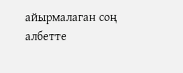айырмалаган соң албетте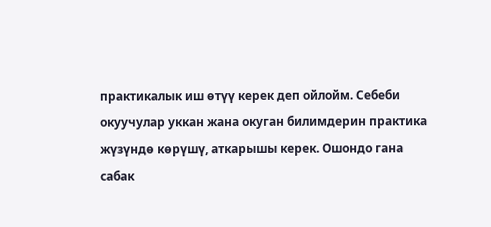практикалык иш өтүү керек деп ойлойм. Себеби окуучулар уккан жана окуган билимдерин практика жүзүндө көрүшү, аткарышы керек. Ошондо гана сабак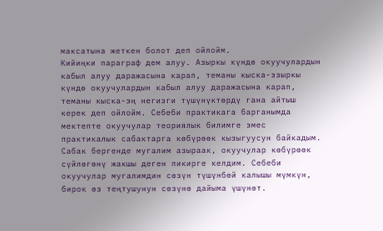максатына жеткен болот деп ойлойм.
Кийиңки параграф дем алуу. Азыркы күндө окуучулардын кабыл алуу даражасына карап, теманы кыска-эзыркы күндө окуучулардын кабыл алуу даражасына карап, теманы кыска-эң негизги түшүнүктөрдү гана айтыш керек деп ойлойм. Себеби практикага барганымда мектепте окуучулар теориялык билимге эмес практикалык сабактарга көбүрөөк кызыгуусун байкадым. Сабак бергенде мугалим азыраак, окуучулар көбүрөөк сүйлөгөнү жакшы деген пикирге келдим. Себеби окуучулар мугалимдин сөзүн түшүнбөй калышы мүмкүн, бирок өз теңтушунун сөзүнө дайыма үшүнөт.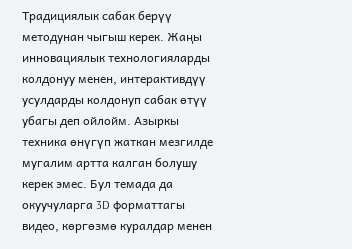Традициялык сабак берүү методунан чыгыш керек. Жаңы инновациялык технологияларды колдонуу менен, интерактивдүү усулдарды колдонуп сабак өтүү убагы деп ойлойм. Азыркы техника өнүгүп жаткан мезгилде мугалим артта калган болушу керек эмес. Бул темада да окуучуларга 3D форматтагы видео, көргөзмө куралдар менен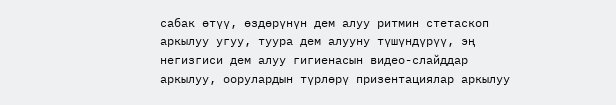сабак өтүү, өздөрүнүн дем алуу ритмин стетаскоп аркылуу угуу, туура дем алууну түшүндүрүү, эң негизгиси дем алуу гигиенасын видео-слайддар аркылуу, оорулардын түрлөрү призентациялар аркылуу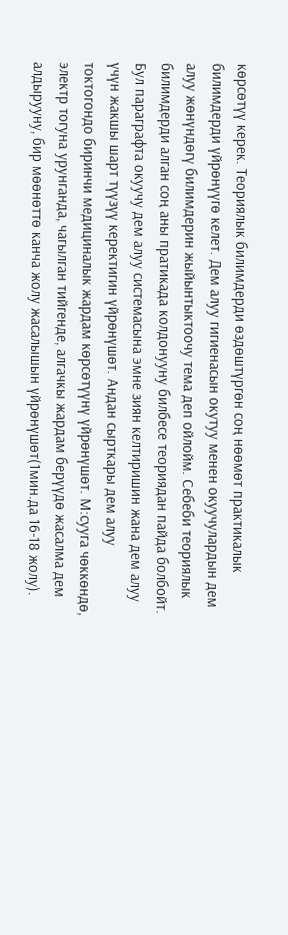көрсөтүү керек. Теориялык билимдерди өздөштүргөн соң нөөмөт практикалык билимдерди үйрөнүүгө келет. Дем алуу гигиенасын окутуу менен окуучулардын дем алуу жөнүндөгү билимдерин жыйынтыктоочу тема деп ойлойм. Себеби теориялык билимдерди алган соң аны пратикада колдонууну билбесе теориядан пайда болбойт. Бул параграфта окуучу дем алуу системасына эмне зиян келтиришин жана дем алуу үчүн жакшы шарт түүзүү керектигин үйрөнүшөт. Андан сырткары дем алуу токтогондо биринчи медициналык жардам көрсөтүүнү үйрөнүшөт. М:сууга чөккөндө, электр тогуна урунганда, чагылган тийгенде, алгачкы жардам берүүдө жасалма дем алдырууну, бир мөөнөттө канча жолу жасалышын үйрөнүшөт(1мин.да 16-18 жолу).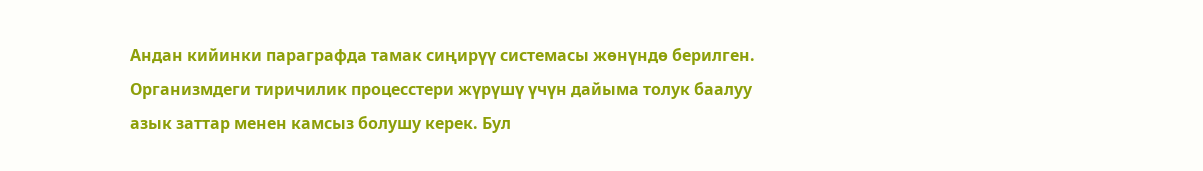Андан кийинки параграфда тамак сиңирүү системасы жөнүндө берилген. Организмдеги тиричилик процесстери жүрүшү үчүн дайыма толук баалуу азык заттар менен камсыз болушу керек. Бул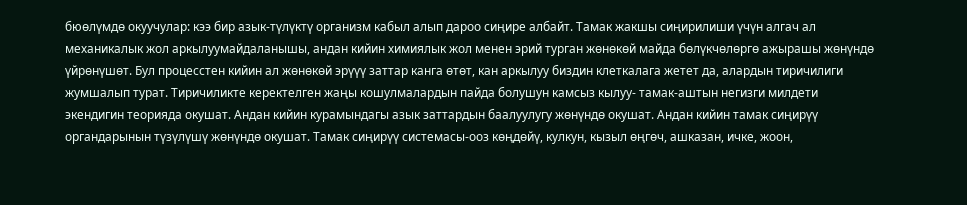бюөлүмдө окуучулар: кээ бир азык-түлүктү организм кабыл алып дароо сиңире албайт. Тамак жакшы сиңирилиши үчүн алгач ал механикалык жол аркылуумайдаланышы, андан кийин химиялык жол менен эрий турган жөнөкөй майда бөлүкчөлөргө ажырашы жөнүндө үйрөнүшөт. Бул процесстен кийин ал жөнөкөй эрүүү заттар канга өтөт, кан аркылуу биздин клеткалага жетет да, алардын тиричилиги жумшалып турат. Тиричиликте керектелген жаңы кошулмалардын пайда болушун камсыз кылуу- тамак-аштын негизги милдети экендигин теорияда окушат. Андан кийин курамындагы азык заттардын баалуулугу жөнүндө окушат. Андан кийин тамак сиңирүү органдарынын түзүлүшү жөнүндө окушат. Тамак сиңирүү системасы-ооз көңдөйү, кулкун, кызыл өңгөч, ашказан, ичке, жоон,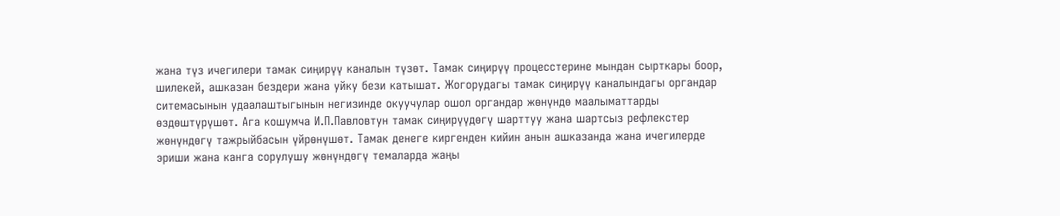жана түз ичегилери тамак сиңирүү каналын түзөт. Тамак сиңирүү процесстерине мындан сырткары боор, шилекей, ашказан бездери жана уйку бези катышат. Жогорудагы тамак сиңирүү каналындагы органдар ситемасынын удаалаштыгынын негизинде окуучулар ошол органдар жөнүндө маалыматтарды өздөштүрүшөт. Ага кошумча И.П.Павловтун тамак сиңирүүдөгү шарттуу жана шартсыз рефлекстер жөнүндөгү тажрыйбасын үйрөнүшөт. Тамак денеге киргенден кийин анын ашказанда жана ичегилерде эриши жана канга сорулушу жөнүндөгү темаларда жаңы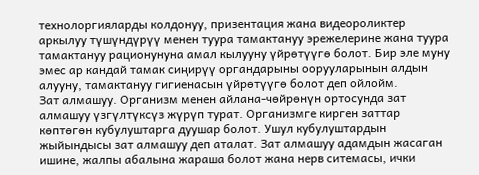технолоргияларды колдонуу, призентация жана видеороликтер аркылуу түшүндүрүү менен туура тамактануу эрежелерине жана туура тамактануу рационунуна амал кылууну үйрөтүүгө болот. Бир эле муну эмес ар кандай тамак сиңирүү органдарыны оорууларынын алдын алууну, тамактануу гигиенасын үйрөтүүгө болот деп ойлойм.
Зат алмашуу. Организм менен айлана-чөйрөнүн ортосунда зат алмашуу үзгүлтүксүз жүрүп турат. Организмге кирген заттар көптөгөн кубулуштарга дуушар болот. Ушул кубулуштардын жыйындысы зат алмашуу деп аталат. Зат алмашуу адамдын жасаган ишине, жалпы абалына жараша болот жана нерв ситемасы, ички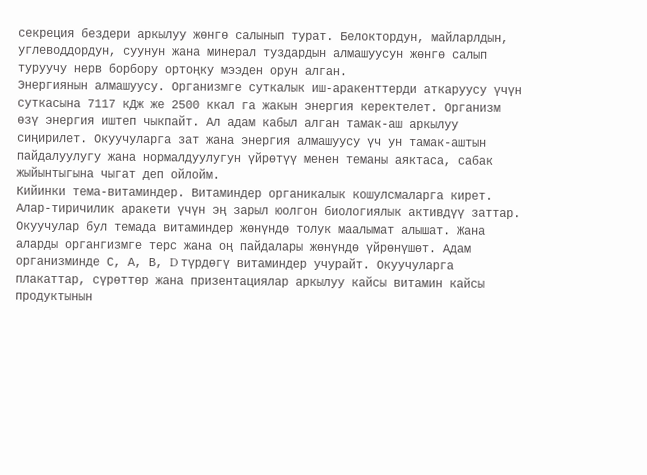секреция бездери аркылуу жөнгө салынып турат. Белоктордун, майларлдын, углеводдордун, суунун жана минерал туздардын алмашуусун жөнгө салып туруучу нерв борбору ортоңку мээден орун алган.
Энергиянын алмашуусу. Организмге суткалык иш-аракенттерди аткаруусу үчүн суткасына 7117 кДж же 2500 ккал га жакын энергия керектелет. Организм өзү энергия иштеп чыкпайт. Ал адам кабыл алган тамак-аш аркылуу сиңирилет. Окуучуларга зат жана энергия алмашуусу үч ун тамак-аштын пайдалуулугу жана нормалдуулугун үйрөтүү менен теманы аяктаса, сабак жыйынтыгына чыгат деп ойлойм.
Кийинки тема-витаминдер. Витаминдер органикалык кошулсмаларга кирет. Алар-тиричилик аракети үчүн эң зарыл юолгон биологиялык активдүү заттар. Окуучулар бул темада витаминдер жөнүндө толук маалымат алышат. Жана аларды органгизмге терс жана оң пайдалары жөнүндө үйрөнүшөт. Адам организминде С, А, В, D түрдөгү витаминдер учурайт. Окуучуларга плакаттар, сүрөттөр жана призентациялар аркылуу кайсы витамин кайсы продуктынын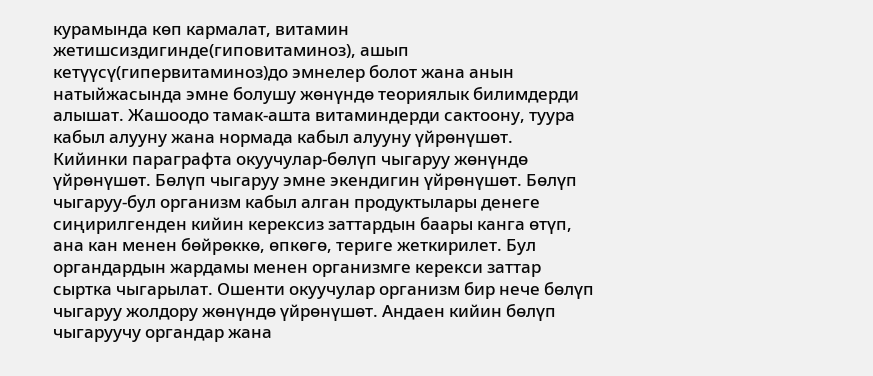курамында көп кармалат, витамин жетишсиздигинде(гиповитаминоз), ашып кетүүсү(гипервитаминоз)до эмнелер болот жана анын натыйжасында эмне болушу жөнүндө теориялык билимдерди алышат. Жашоодо тамак-ашта витаминдерди сактоону, туура кабыл алууну жана нормада кабыл алууну үйрөнүшөт.
Кийинки параграфта окуучулар-бөлүп чыгаруу жөнүндө үйрөнүшөт. Бөлүп чыгаруу эмне экендигин үйрөнүшөт. Бөлүп чыгаруу-бул организм кабыл алган продуктылары денеге сиңирилгенден кийин керексиз заттардын баары канга өтүп, ана кан менен бөйрөккө, өпкөгө, териге жеткирилет. Бул органдардын жардамы менен организмге керекси заттар сыртка чыгарылат. Ошенти окуучулар организм бир нече бөлүп чыгаруу жолдору жөнүндө үйрөнүшөт. Андаен кийин бөлүп чыгаруучу органдар жана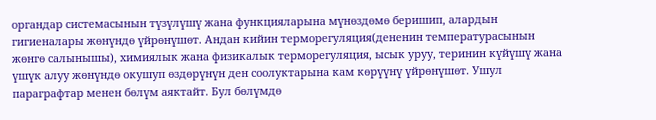органдар системасынын түзүлүшү жана функцияларына мүнөздөмө беришип, алардын гигиеналары жөнүндө үйрөнүшөт. Андан кийин терморегуляция(дененин температурасынын жөнгө салынышы), химиялык жана физикалык терморегуляция, ысык уруу, теринин күйүшү жана үшүк алуу жөнүндө окушуп өздөрүнүн ден соолуктарына кам көрүүнү үйрөнүшөт. Ушул параграфтар менен бөлүм аяктайт. Бул бөлүмдө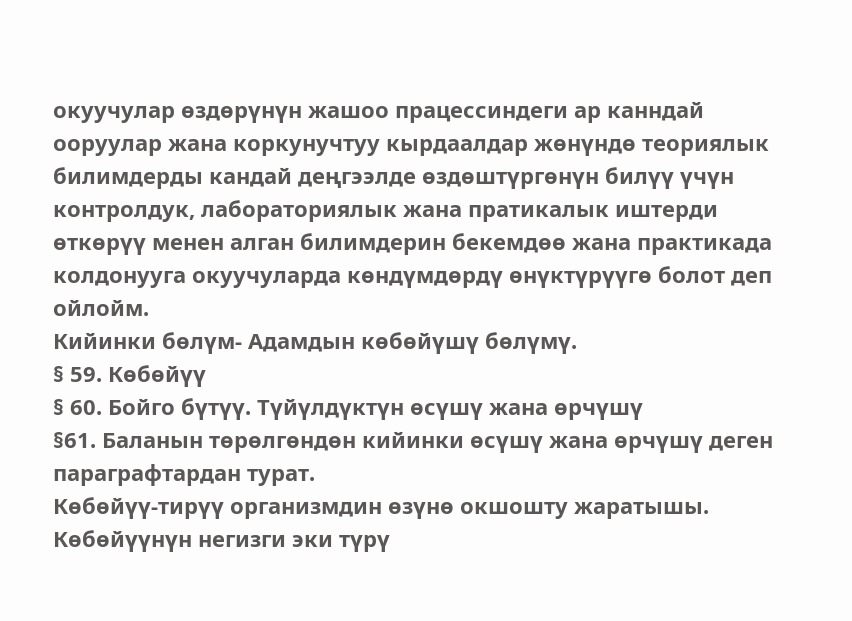окуучулар өздөрүнүн жашоо працессиндеги ар канндай ооруулар жана коркунучтуу кырдаалдар жөнүндө теориялык билимдерды кандай деңгээлде өздөштүргөнүн билүү үчүн контролдук, лабораториялык жана пратикалык иштерди өткөрүү менен алган билимдерин бекемдөө жана практикада колдонууга окуучуларда көндүмдөрдү өнүктүрүүгө болот деп ойлойм.
Кийинки бөлүм- Адамдын көбөйүшү бөлүмү.
§ 59. Көбөйүү
§ 60. Бойго бүтүү. Түйүлдүктүн өсүшү жана өрчүшү
§61. Баланын төрөлгөндөн кийинки өсүшү жана өрчүшү деген параграфтардан турат.
Көбөйүү-тирүү организмдин өзүнө окшошту жаратышы. Көбөйүүнүн негизги эки түрү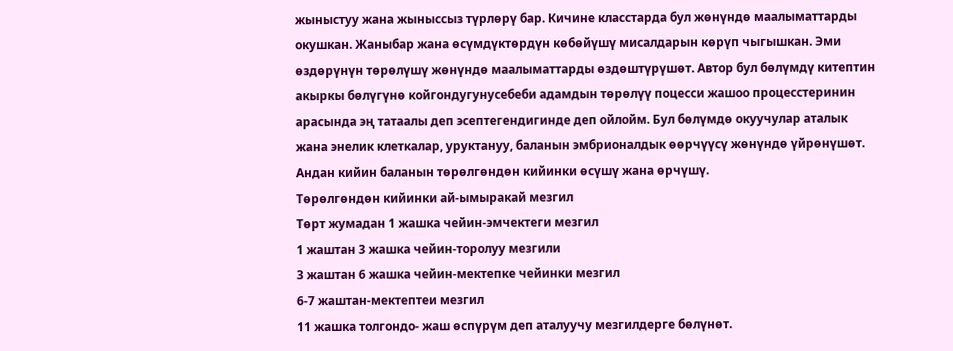жыныстуу жана жыныссыз түрлөрү бар. Кичине класстарда бул жөнүндө маалыматтарды окушкан. Жаныбар жана өсүмдүктөрдүн көбөйүшү мисалдарын көрүп чыгышкан. Эми өздөрүнүн төрөлүшү жөнүндө маалыматтарды өздөштүрүшөт. Автор бул бөлүмдү китептин акыркы бөлүгүнө койгондугунусебеби адамдын төрөлүү поцесси жашоо процесстеринин арасында эң татаалы деп эсептегендигинде деп ойлойм. Бул бөлүмдө окуучулар аталык жана энелик клеткалар, уруктануу, баланын эмбрионалдык өөрчүүсү жөнүндө үйрөнүшөт. Андан кийин баланын төрөлгөндөн кийинки өсүшү жана өрчүшү.
Төрөлгөндөн кийинки ай-ымыракай мезгил
Төрт жумадан 1 жашка чейин-эмчектеги мезгил
1 жаштан 3 жашка чейин-торолуу мезгили
3 жаштан 6 жашка чейин-мектепке чейинки мезгил
6-7 жаштан-мектептеи мезгил
11 жашка толгондо- жаш өспүрүм деп аталуучу мезгилдерге бөлүнөт.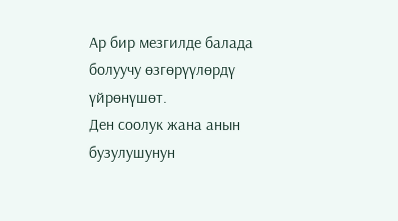Ар бир мезгилде балада болуучу өзгөрүүлөрдү үйрөнүшөт.
Ден соолук жана анын бузулушунун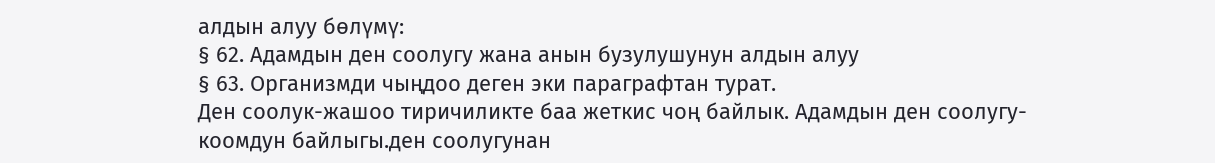алдын алуу бөлүмү:
§ 62. Адамдын ден соолугу жана анын бузулушунун алдын алуу
§ 63. Организмди чыңдоо деген эки параграфтан турат.
Ден соолук-жашоо тиричиликте баа жеткис чоң байлык. Адамдын ден соолугу-коомдун байлыгы.ден соолугунан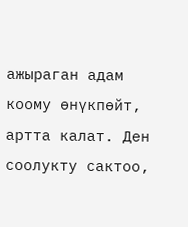ажыраган адам коому өнүкпөйт, артта калат. Ден соолукту сактоо,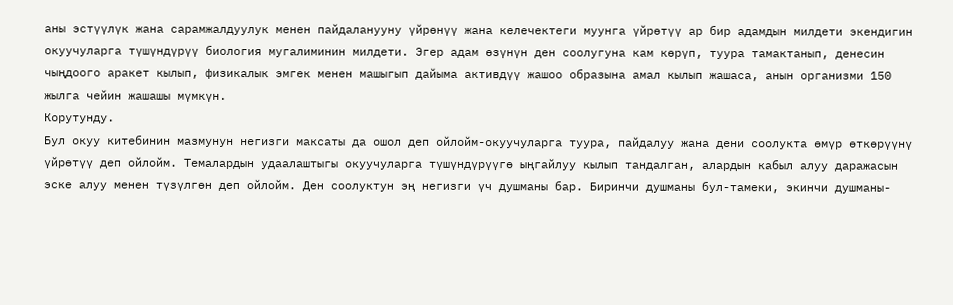аны эстүүлүк жана сарамжалдуулук менен пайдаланууну үйрөнүү жана келечектеги муунга үйрөтүү ар бир адамдын милдети экендигин окуучуларга түшүндүрүү биология мугалиминин милдети. Эгер адам өзүнүн ден соолугуна кам көрүп, туура тамактанып, денесин чыңдоого аракет кылып, физикалык эмгек менен машыгып дайыма активдүү жашоо образына амал кылып жашаса, анын организми 150 жылга чейин жашашы мүмкүн.
Корутунду.
Бул окуу китебинин мазмунун негизги максаты да ошол деп ойлойм-окуучуларга туура, пайдалуу жана дени соолукта өмүр өткөрүүнү үйрөтүү деп ойлойм. Темалардын удаалаштыгы окуучуларга түшүндүрүүгө ыңгайлуу кылып тандалган, алардын кабыл алуу даражасын эске алуу менен түзүлгөн деп ойлойм. Ден соолуктун эң негизги үч душманы бар. Биринчи душманы бул-тамеки, экинчи душманы-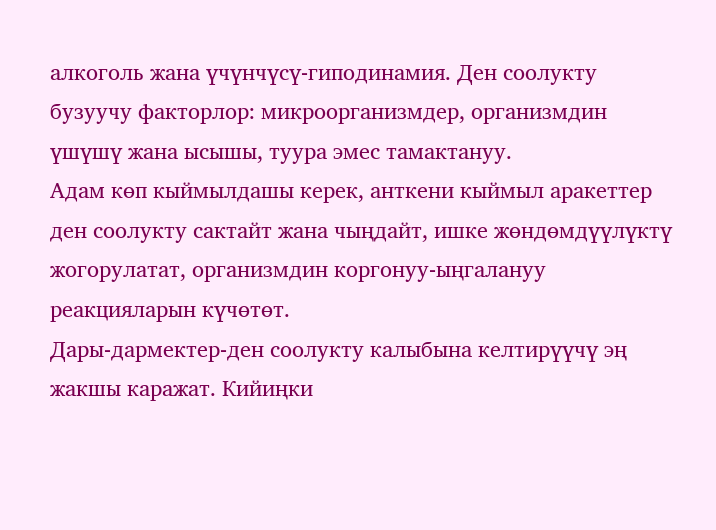алкоголь жана үчүнчүсү-гиподинамия. Ден соолукту бузуучу факторлор: микроорганизмдер, организмдин үшүшү жана ысышы, туура эмес тамактануу.
Адам көп кыймылдашы керек, анткени кыймыл аракеттер ден соолукту сактайт жана чыңдайт, ишке жөндөмдүүлүктү жогорулатат, организмдин коргонуу-ыңгалануу реакцияларын күчөтөт.
Дары-дармектер-ден соолукту калыбына келтирүүчү эң жакшы каражат. Кийиңки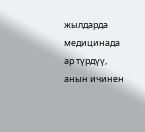жылдарда медицинада ар түрдүү, анын ичинен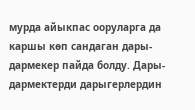мурда айыкпас ооруларга да каршы көп сандаган дары-дармекер пайда болду. Дары-дармектерди дарыгерлердин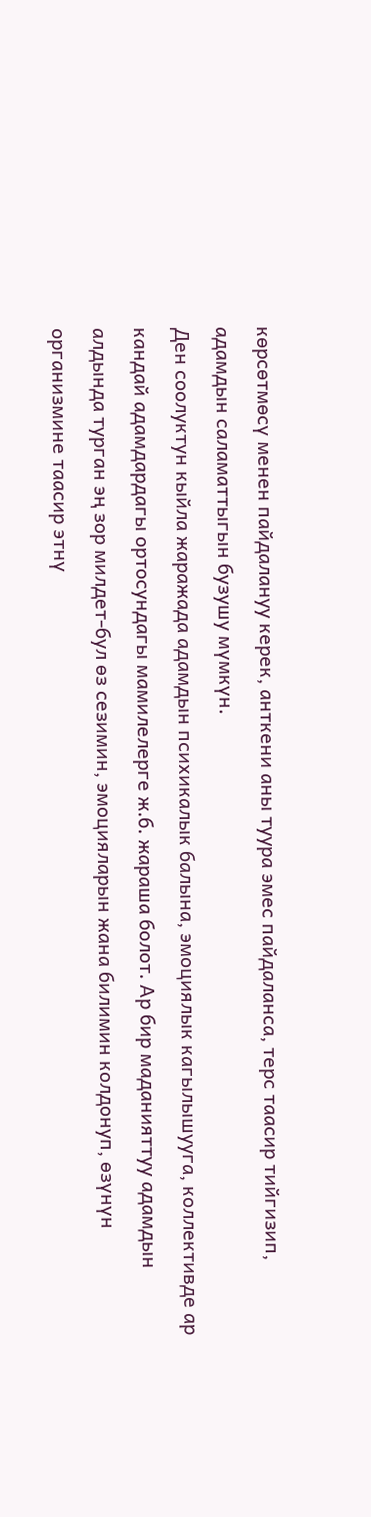көрсөтмөсү менен пайдалануу керек, анткени аны туура эмес пайдаланса, терс таасир тийгизип, адамдын саламаттыгын бузушу мүмкүн.
Ден соолуктун кыйла жаражада адамдын психикалык балына, эмоциялык кагылышууга, коллективде ар кандай адамдардагы ортосундагы мамилелерге ж.б. жараша болот. Ар бир маданияттуу адамдын алдында турган эң зор милдет-бул өз сезимин, эмоцияларын жана билимин колдонуп, өзүнүн организмине таасир этнү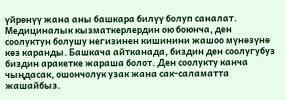үйрөнүү жана аны башкара билүү болуп саналат. Медициналык кызматкерлердин ою боюнча, ден соолуктун болушу негизинен кишинини жашоо мүнөзүнө көз каранды. Башкача айтканада, биздин ден соолугубуз биздин аракетке жараша болот. Ден соолукту канча чыңдасак, ошончолук узак жана сак-саламатта жашайбыз.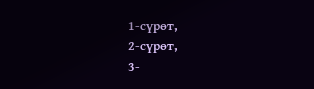1-сүрөт,
2-сүрөт,
3-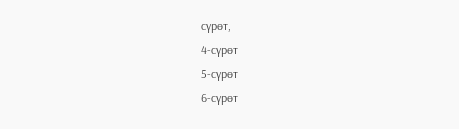сүрөт,
4-сүрөт
5-сүрөт
6-сүрөт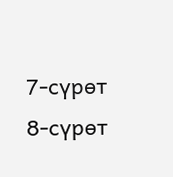7-сүрөт
8-сүрөт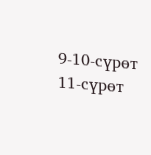9-10-сүрөт
11-сүрөт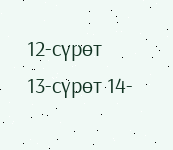12-сүрөт
13-сүрөт 14-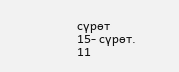сүрөт
15- сүрөт.
11